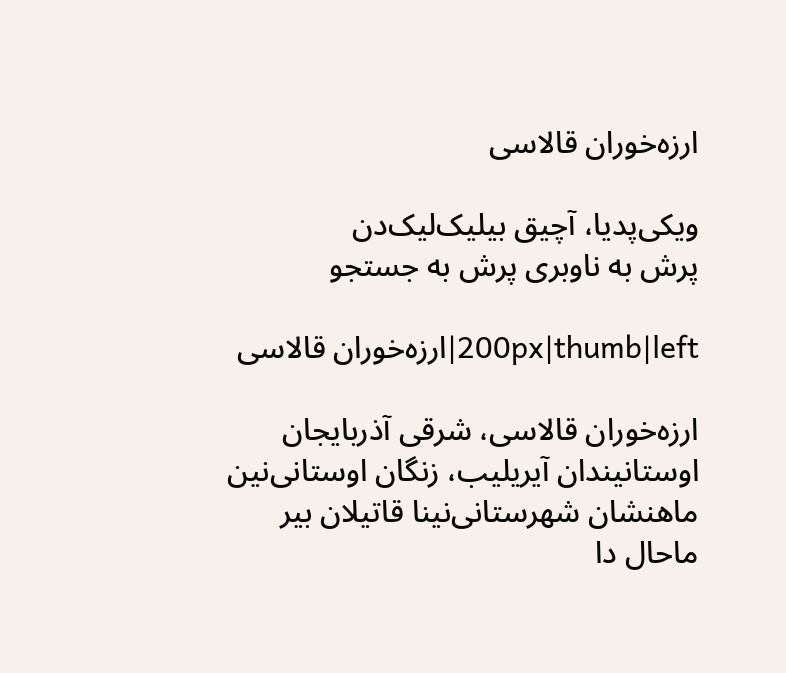ارزه‌خوران قالاسی

ویکی‌پدیا، آچیق بیلیک‌لیک‌دن
پرش به ناوبری پرش به جستجو

200px|thumb|left|ارزه‌خوران قالاسی

ارزه‌خوران قالاسی، شرقی آذربایجان اوستانیندان آیریلیب، زنگان اوستانی‌نین ماهنشان شهرستانی‌نینا قاتیلان بیر ماحال دا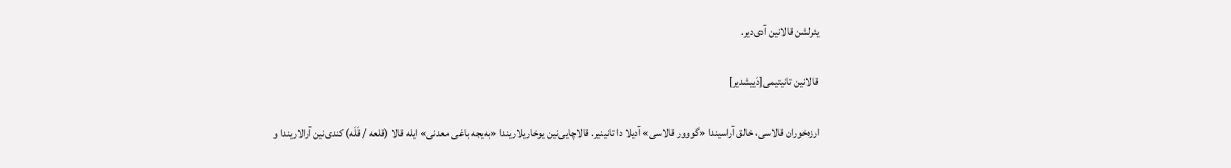یئر‌لشن قالانین آدی‌دیر.

قالانین تانیتیمی[دَییشدیر]

ارزه‌خوران قالاسی، خالق آراسیندا «گووور قالاسی» آدیلا دا تانینیر. قالاچایی‌نین یوخاریلاریندا «به‌یجه باغی معدنی» ایله قالا (قلعه / قَلَه) کندی‌نین آرالاریندا و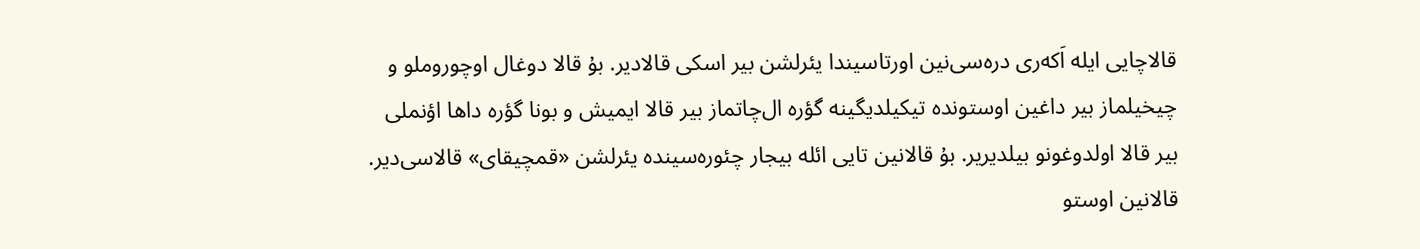قالاچایی ایله اَکه‌ری دره‌سی‌نین اورتاسیندا یئر‌لشن بیر اسکی قالادیر. بۇ قالا دوغال اوچوروملو و چیخیلماز بیر داغین اوستونده تیکیلدیگینه گؤره ال‌چاتماز بیر قالا ایمیش و بونا گؤره داها اؤنملی بیر قالا اولدوغونو بیلدیریر. بۇ قالانین تایی ائله بیجار چئوره‌سینده یئر‌لشن «قمچیقای» قالاسی‌دیر. قالانین اوستو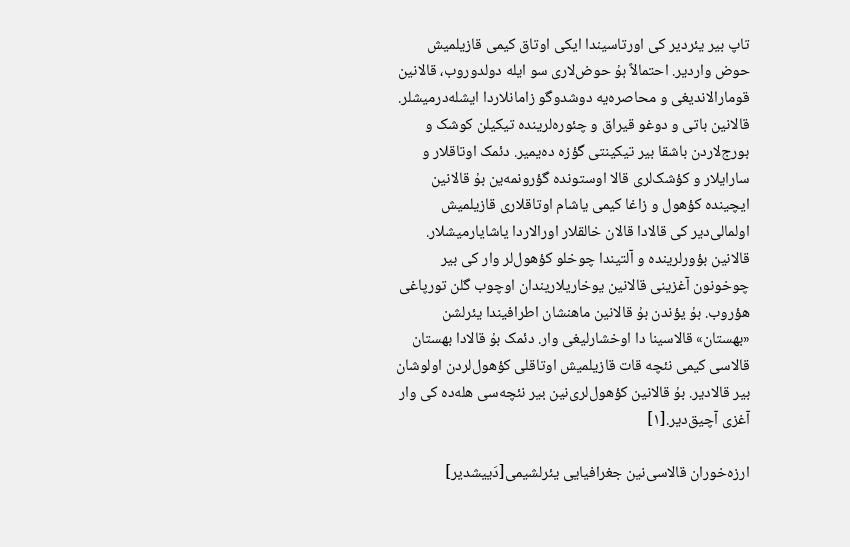تاپ بیر یئردیر کی اورتاسیندا ایکی اوتاق کیمی قازیلمیش حوض واردیر. احتمالاً بۇ حوض‌لاری سو ایله دولدوروب، قالانین قومارالاندیغی و محاصره‌یه دوشدوگو زامانلاردا ایشله‌درمیشلر. قالانین باتی و دوغو قیراق و چئوره‌لرینده تیکیلن کوشک و بورج‌لاردن باشقا بیر تیکینتی گؤزه ده‌یمیر. دئمک اوتاقلار و سارایلار و کؤشک‌لری قالا اوستونده گؤرونمه‌ین بۇ قالانین ایچینده کؤهول و زاغا کیمی یاشام اوتاقلاری قازیلمیش اولمالی‌دیر کی قالادا قالان خالقلار اورالاردا یاشایارمیشلار. قالانین بؤورلرینده و آلتیندا چوخلو کؤهول‌لر وار کی بیر چوخونون آغزینی قالانین یوخاریلاریندان اوچوب گلن تورپاغی هؤروب. بۇ یؤندن بۇ قالانین ماهنشان اطرافیندا یئر‌لشن «بهستان» قالاسینا دا اوخشارلیغی وار. دئمک بۇ قالادا بهستان قالاسی کیمی نئچه قات قازیلمیش اوتاقلی کؤهول‌لردن اولوشان بیر قالادیر. بۇ قالانین کؤهول‌لری‌نین بیر نئچه‌سی هله‌ده کی وار آغزی آچیق‌دیر.[۱]

ارزه‌خوران قالاسی‌نین جغرافیایی یئرلشیمی[دَییشدیر]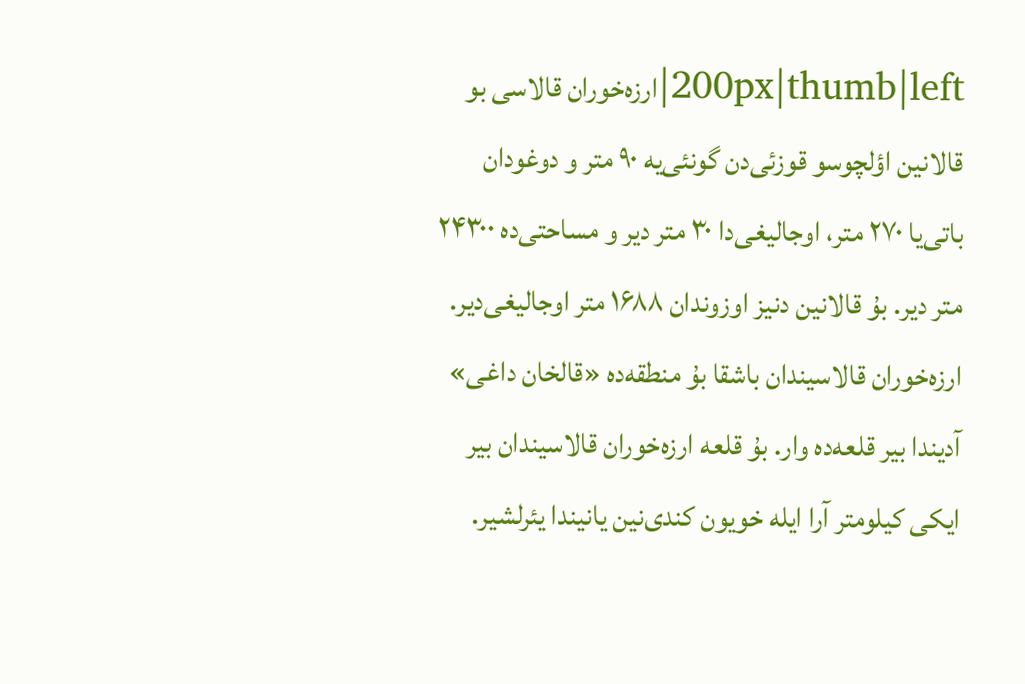200px|thumb|left|ارزه‌خوران قالاسی بو قالانین اؤلچوسو قوزئی‌دن گونئی‌یه ۹۰ متر و دوغودان باتی‌یا ۲۷۰ متر، اوجالیغی‌دا ۳۰ متر دیر و مساحتی‌ده ۲۴۳۰۰ متر دیر. بۇ قالانین دنیز اوزوندان ۱۶۸۸ متر اوجالیغی‌دیر. ارزه‌خوران قالاسیندان باشقا بۇ منطقه‌ده «قالخان داغی» آدیندا بیر قلعه‌ده وار. بۇ قلعه ارزه‌خوران قالاسیندان بیر ایکی کیلومتر آرا ایله خویون کندی‌نین یانیندا یئرلشیر.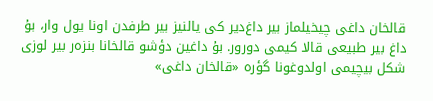قالخان داغی چیخیلماز بیر داغ‌دیر کی یالنیز بیر طرفدن اونا یول وار، بۇ داغ بیر طبیعی قالا کیمی دورور. بۇ داغین دؤشو قالخانا بنزه‌ر بیر لوزی شکل بیچیمی اولدوغونا گؤره «قالخان داغی»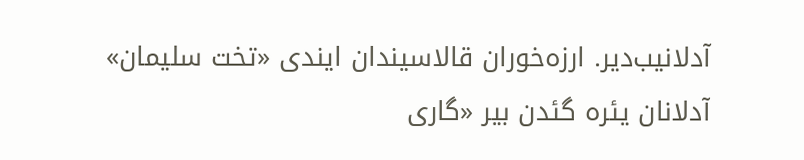آدلانیب‌دیر. ارزه‌خوران قالاسیندان ایندی «تخت سلیمان» آدلانان یئره گئدن بیر «گاری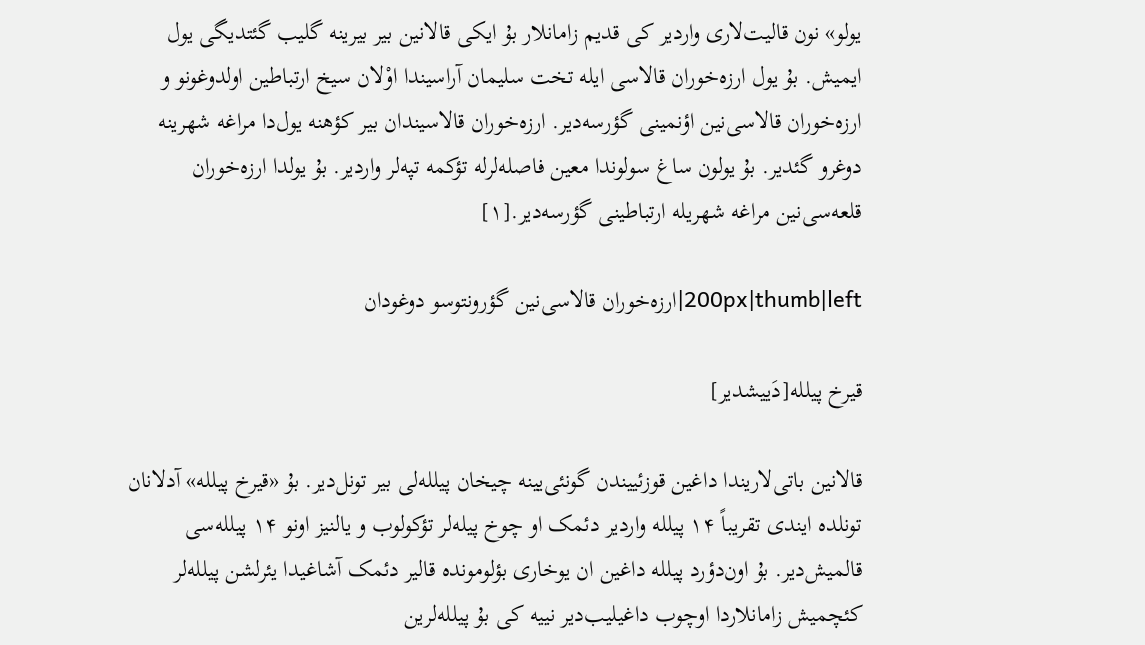یولو» نون قالیت‌لاری واردیر کی قدیم زامانلار بۇ ایکی قالانین بیر بیرینه گلیب گئتدیگی یول ایمیش. بۇ یول ارزه‌خوران قالاسی ایله تخت سلیمان آراسیندا اوْلان سیخ ارتباطین اولدوغونو و ارزه‌خوران قالاسی‌نین اؤنمینی گؤرسه‌دیر. ارزه‌خوران قالاسیندان بیر کؤهنه یول‌دا مراغه شهرینه دوغرو گئدیر. بۇ یولون ساغ سولوندا معین فاصله‌لرله تؤکمه تپه‌لر واردیر. بۇ یولدا ارزه‌خوران قلعه‌سی‌نین مراغه شهریله ارتباطینی گؤرسه‌دیر.[۱]

200px|thumb|left|ارزه‌خوران قالاسی‌نین گؤرونتوسو دوغودان

قیرخ پیلله[دَییشدیر]

قالانین باتی‌لاریندا داغین قوزئییندن گونئی‌یینه چیخان پیلله‌لی بیر تونل‌دیر. بۇ «قیرخ پیلله» آدلانان تونلده ایندی تقریباً ۱۴ پیلله واردیر دئمک او چوخ پیله‌لر تؤکولوب و یالنیز اونو ۱۴ پیلله‌سی قالمیش‌دیر. بۇ اون‌دؤرد پیلله داغین ان یوخاری بؤلومونده قالیر دئمک آشاغیدا یئر‌لشن پیلله‌لر کئچمیش زامانلاردا اوچوب داغیلیب‌دیر نییه کی بۇ پیلله‌لرین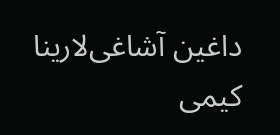داغین آشاغی‌لارینا کیمی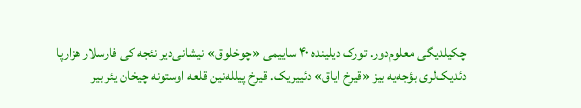چکیلدیگی معلوم‌دور. تورک دیلینده ۴۰ ساییمی «چوخلوق» نیشانی‌دیر نئجه کی فارسلار هزارپا دئدیک‌لری بؤجه‌یه بیز «قیرخ ایاق» دئییریک. قیرخ پیلله‌نین قلعه اوستونه چیخان یئر بیر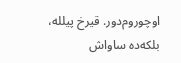اوچوروم‌دور. قیرخ پیلله، بلکه‌ده ساواش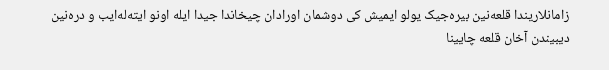زامانلاریندا قلعه‌نین بیره‌جیک یولو ایمیش کی دوشمان اورادان چیخاندا جیدا ایله اونو ایته‌له‌ایب و دره‌نین دیبیندن آخان قلعه چایینا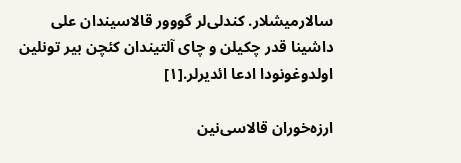سالارمیشلار. کندلی‌لر گووور قالاسیندان علی داشینا قدر چکیلن و چای آلتیندان کئچن بیر تونلین اولدوغونودا ادعا ائدیرلر.[۱]

ارزه‌خوران قالاسی‌نین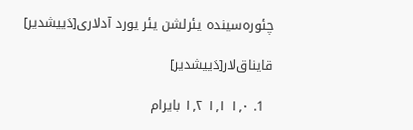چئوره‌سینده یئرلشن یئر یورد آدلاری[دَییشدیر]

قایناق‌لار[دَییشدیر]

  1. ۱٫۰ ۱٫۱ ۱٫۲ بایرام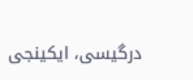درگیسی، ایکینجی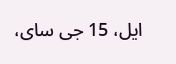ایل، 15 جی سای،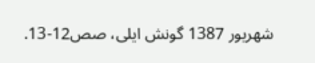شهریور 1387 گونش ایلی، صص12-13.